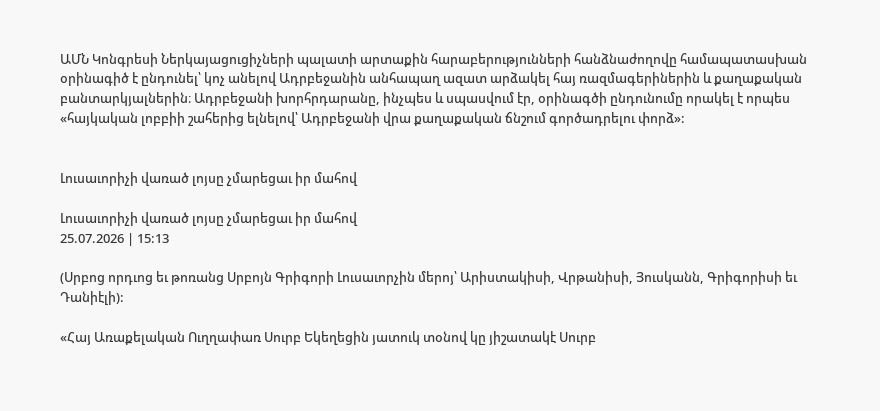ԱՄՆ Կոնգրեսի Ներկայացուցիչների պալատի արտաքին հարաբերությունների հանձնաժողովը համապատասխան օրինագիծ է ընդունել՝ կոչ անելով Ադրբեջանին անհապաղ ազատ արձակել հայ ռազմագերիներին և քաղաքական բանտարկյալներին։ Ադրբեջանի խորհրդարանը, ինչպես և սպասվում էր, օրինագծի ընդունումը որակել է որպես «հայկական լոբբիի շահերից ելնելով՝ Ադրբեջանի վրա քաղաքական ճնշում գործադրելու փորձ»:


Լուսաւորիչի վառած լոյսը չմարեցաւ իր մահով

Լուսաւորիչի վառած լոյսը չմարեցաւ իր մահով
25.07.2026 | 15:13

(Սրբոց որդւոց եւ թոռանց Սրբոյն Գրիգորի Լուսաւորչին մերոյ՝ Արիստակիսի, Վրթանիսի, Յուսկանն, Գրիգորիսի եւ Դանիէլի):

«Հայ Առաքելական Ուղղափառ Սուրբ Եկեղեցին յատուկ տօնով կը յիշատակէ Սուրբ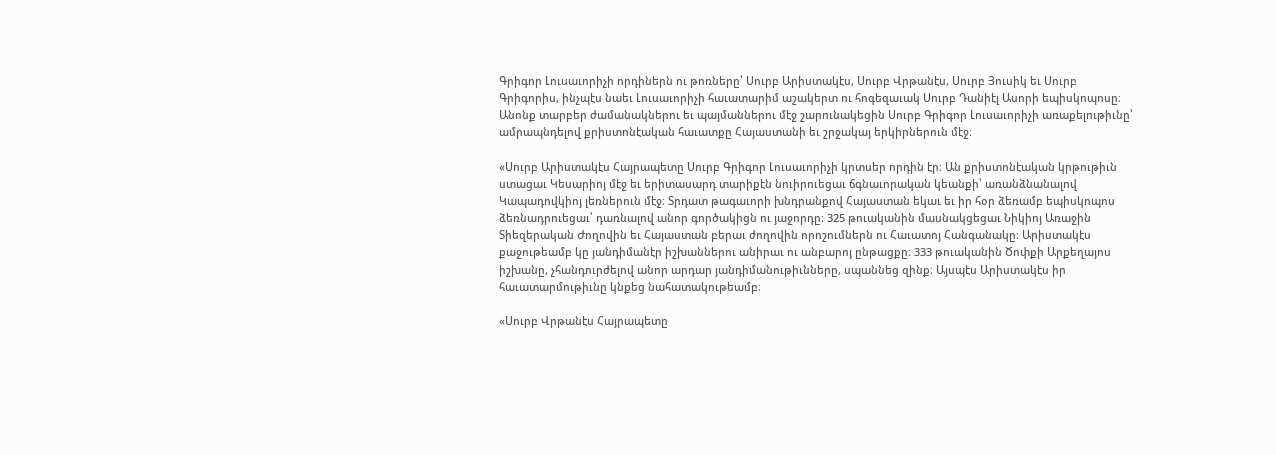Գրիգոր Լուսաւորիչի որդիներն ու թոռները՝ Սուրբ Արիստակէս, Սուրբ Վրթանէս, Սուրբ Յուսիկ եւ Սուրբ Գրիգորիս, ինչպէս նաեւ Լուսաւորիչի հաւատարիմ աշակերտ ու հոգեզաւակ Սուրբ Դանիէլ Ասորի եպիսկոպոսը։ Անոնք տարբեր ժամանակներու եւ պայմաններու մէջ շարունակեցին Սուրբ Գրիգոր Լուսաւորիչի առաքելութիւնը՝ ամրապնդելով քրիստոնէական հաւատքը Հայաստանի եւ շրջակայ երկիրներուն մէջ։

«Սուրբ Արիստակէս Հայրապետը Սուրբ Գրիգոր Լուսաւորիչի կրտսեր որդին էր։ Ան քրիստոնէական կրթութիւն ստացաւ Կեսարիոյ մէջ եւ երիտասարդ տարիքէն նուիրուեցաւ ճգնաւորական կեանքի՝ առանձնանալով Կապադովկիոյ լեռներուն մէջ։ Տրդատ թագաւորի խնդրանքով Հայաստան եկաւ եւ իր հօր ձեռամբ եպիսկոպոս ձեռնադրուեցաւ՝ դառնալով անոր գործակիցն ու յաջորդը։ 325 թուականին մասնակցեցաւ Նիկիոյ Առաջին Տիեզերական Ժողովին եւ Հայաստան բերաւ ժողովին որոշումներն ու Հաւատոյ Հանգանակը։ Արիստակէս քաջութեամբ կը յանդիմանէր իշխաններու անիրաւ ու անբարոյ ընթացքը։ 333 թուականին Ծոփքի Արքեղայոս իշխանը, չհանդուրժելով անոր արդար յանդիմանութիւնները, սպաննեց զինք։ Այսպէս Արիստակէս իր հաւատարմութիւնը կնքեց նահատակութեամբ։

«Սուրբ Վրթանէս Հայրապետը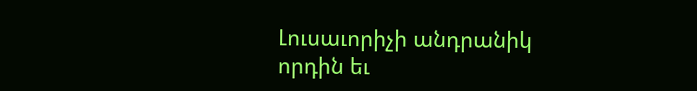Լուսաւորիչի անդրանիկ որդին եւ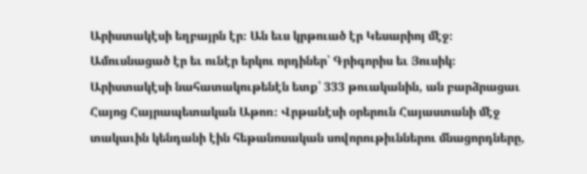Արիստակէսի եղբայրն էր։ Ան եւս կրթուած էր Կեսարիոյ մէջ։ Ամուսնացած էր եւ ունէր երկու որդիներ՝ Գրիգորիս եւ Յուսիկ։ Արիստակէսի նահատակութենէն ետք՝ 333 թուականին, ան բարձրացաւ Հայոց Հայրապետական Աթոռ։ Վրթանէսի օրերուն Հայաստանի մէջ տակաւին կենդանի էին հեթանոսական սովորութիւններու մնացորդները,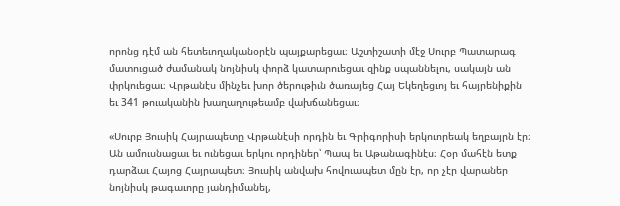որոնց դէմ ան հետեւողականօրէն պայքարեցաւ։ Աշտիշատի մէջ Սուրբ Պատարագ մատուցած ժամանակ նոյնիսկ փորձ կատարուեցաւ զինք սպաննելու, սակայն ան փրկուեցաւ։ Վրթանէս մինչեւ խոր ծերութիւն ծառայեց Հայ Եկեղեցւոյ եւ հայրենիքին եւ 341 թուականին խաղաղութեամբ վախճանեցաւ։

«Սուրբ Յուսիկ Հայրապետը Վրթանէսի որդին եւ Գրիգորիսի երկուորեակ եղբայրն էր։ Ան ամուսնացաւ եւ ունեցաւ երկու որդիներ՝ Պապ եւ Աթանագինէս։ Հօր մահէն ետք դարձաւ Հայոց Հայրապետ։ Յուսիկ անվախ հովուապետ մըն էր, որ չէր վարաներ նոյնիսկ թագաւորը յանդիմանել,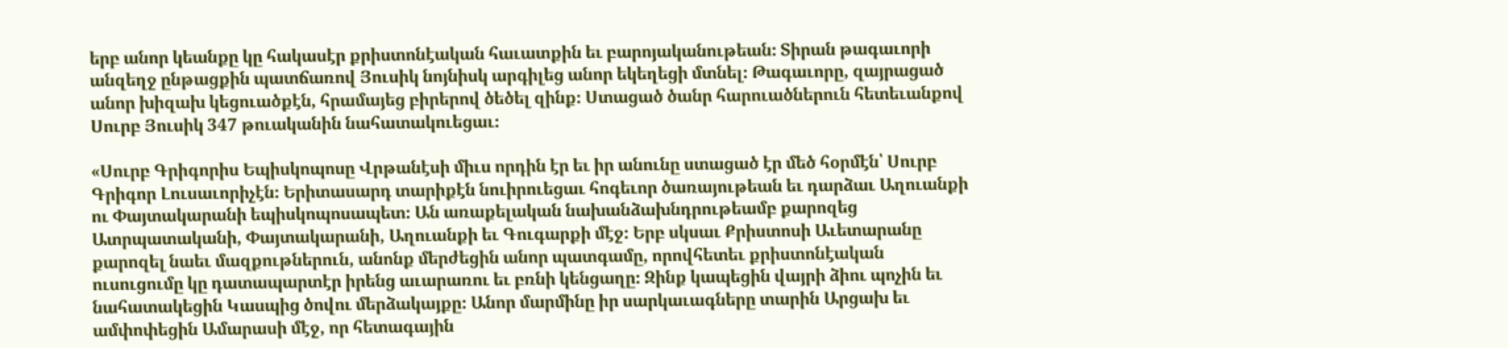երբ անոր կեանքը կը հակասէր քրիստոնէական հաւատքին եւ բարոյականութեան։ Տիրան թագաւորի անզեղջ ընթացքին պատճառով Յուսիկ նոյնիսկ արգիլեց անոր եկեղեցի մտնել։ Թագաւորը, զայրացած անոր խիզախ կեցուածքէն, հրամայեց բիրերով ծեծել զինք։ Ստացած ծանր հարուածներուն հետեւանքով Սուրբ Յուսիկ 347 թուականին նահատակուեցաւ։

«Սուրբ Գրիգորիս Եպիսկոպոսը Վրթանէսի միւս որդին էր եւ իր անունը ստացած էր մեծ հօրմէն՝ Սուրբ Գրիգոր Լուսաւորիչէն։ Երիտասարդ տարիքէն նուիրուեցաւ հոգեւոր ծառայութեան եւ դարձաւ Աղուանքի ու Փայտակարանի եպիսկոպոսապետ։ Ան առաքելական նախանձախնդրութեամբ քարոզեց Ատրպատականի, Փայտակարանի, Աղուանքի եւ Գուգարքի մէջ։ Երբ սկսաւ Քրիստոսի Աւետարանը քարոզել նաեւ մազքութներուն, անոնք մերժեցին անոր պատգամը, որովհետեւ քրիստոնէական ուսուցումը կը դատապարտէր իրենց աւարառու եւ բռնի կենցաղը։ Զինք կապեցին վայրի ձիու պոչին եւ նահատակեցին Կասպից ծովու մերձակայքը։ Անոր մարմինը իր սարկաւագները տարին Արցախ եւ ամփոփեցին Ամարասի մէջ, որ հետագային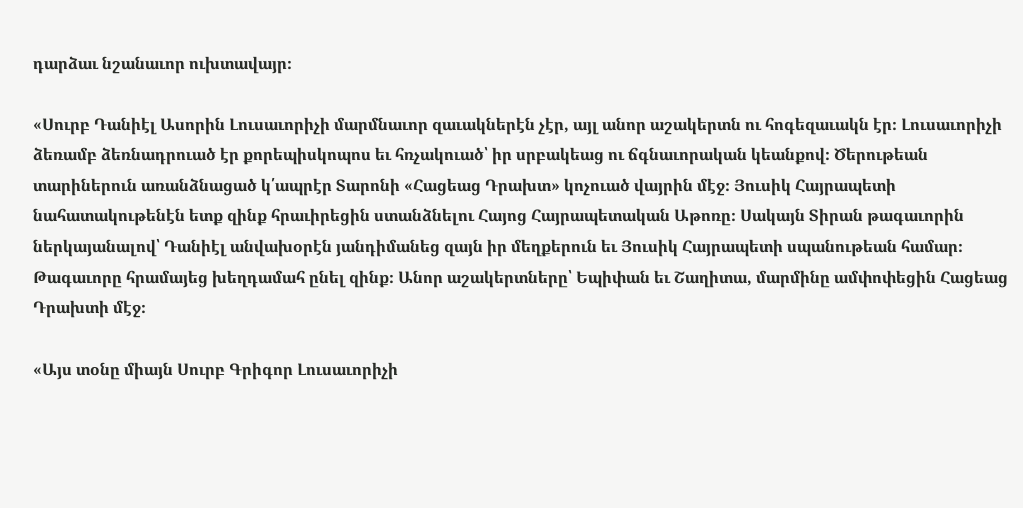դարձաւ նշանաւոր ուխտավայր։

«Սուրբ Դանիէլ Ասորին Լուսաւորիչի մարմնաւոր զաւակներէն չէր, այլ անոր աշակերտն ու հոգեզաւակն էր։ Լուսաւորիչի ձեռամբ ձեռնադրուած էր քորեպիսկոպոս եւ հռչակուած՝ իր սրբակեաց ու ճգնաւորական կեանքով։ Ծերութեան տարիներուն առանձնացած կ՛ապրէր Տարոնի «Հացեաց Դրախտ» կոչուած վայրին մէջ։ Յուսիկ Հայրապետի նահատակութենէն ետք զինք հրաւիրեցին ստանձնելու Հայոց Հայրապետական Աթոռը։ Սակայն Տիրան թագաւորին ներկայանալով՝ Դանիէլ անվախօրէն յանդիմանեց զայն իր մեղքերուն եւ Յուսիկ Հայրապետի սպանութեան համար։ Թագաւորը հրամայեց խեղդամահ ընել զինք։ Անոր աշակերտները՝ Եպիփան եւ Շաղիտա, մարմինը ամփոփեցին Հացեաց Դրախտի մէջ։

«Այս տօնը միայն Սուրբ Գրիգոր Լուսաւորիչի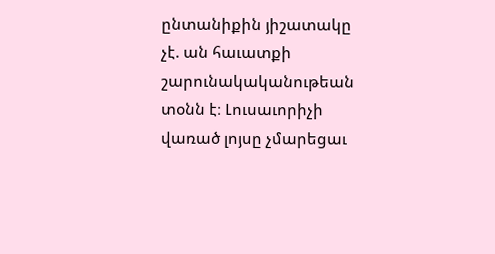ընտանիքին յիշատակը չէ. ան հաւատքի շարունակականութեան տօնն է։ Լուսաւորիչի վառած լոյսը չմարեցաւ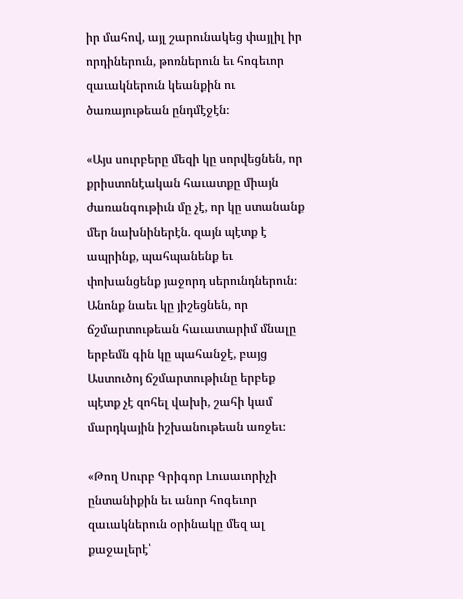իր մահով, այլ շարունակեց փայլիլ իր որդիներուն, թոռներուն եւ հոգեւոր զաւակներուն կեանքին ու ծառայութեան ընդմէջէն։

«Այս սուրբերը մեզի կը սորվեցնեն, որ քրիստոնէական հաւատքը միայն ժառանգութիւն մը չէ, որ կը ստանանք մեր նախնիներէն. զայն պէտք է ապրինք, պահպանենք եւ փոխանցենք յաջորդ սերունդներուն։ Անոնք նաեւ կը յիշեցնեն, որ ճշմարտութեան հաւատարիմ մնալը երբեմն գին կը պահանջէ, բայց Աստուծոյ ճշմարտութիւնը երբեք պէտք չէ զոհել վախի, շահի կամ մարդկային իշխանութեան առջեւ։

«Թող Սուրբ Գրիգոր Լուսաւորիչի ընտանիքին եւ անոր հոգեւոր զաւակներուն օրինակը մեզ ալ քաջալերէ՝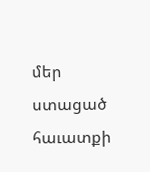մեր ստացած հաւատքի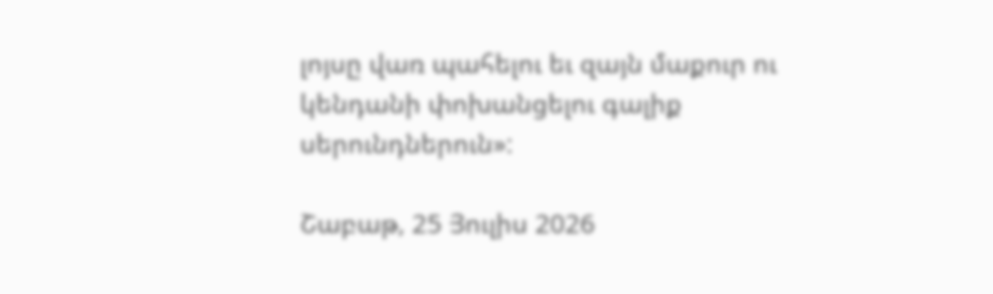լոյսը վառ պահելու եւ զայն մաքուր ու կենդանի փոխանցելու գալիք սերունդներուն»:

Շաբաթ, 25 Յուլիս 2026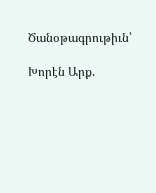Ծանօթագրութիւն՝

Խորէն Արք.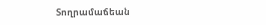Տողրամաճեան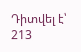Դիտվել է՝ 213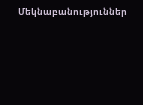Մեկնաբանություններ